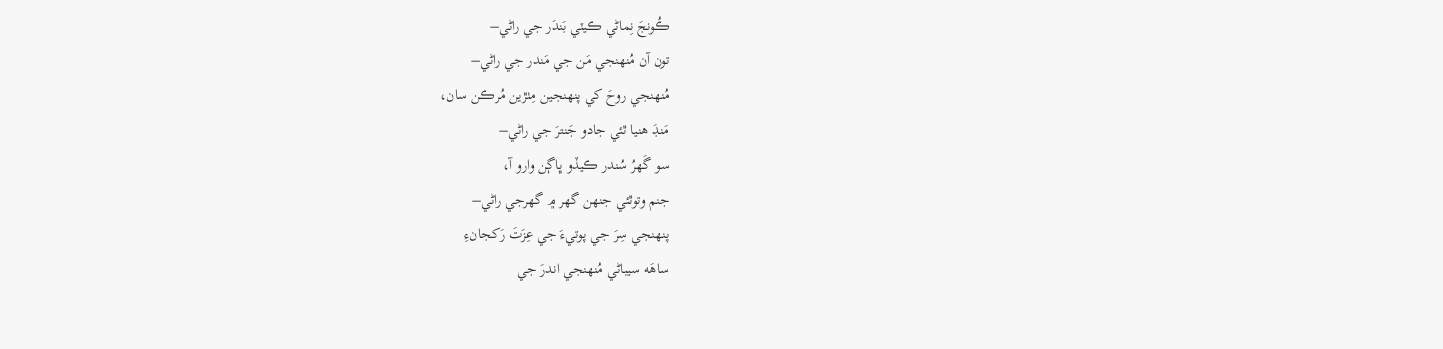ڪُونجَ نِماڻي ڪيٽي بَندَر جي راڻي–
تون آن مُنهنجي مَن جي مَندر جي راڻي–
مُنهنجي روحَ کي پنهنجين مِٺڙين مُرڪن سان،
مَنڊَ هنيا ٿئي جادو جَنترَ جي راڻي–
سو گَهرُ سُندر ڪيڏو ڀاڳن وارو آ،
جنم وتوٿئي جنهن گهر ۾ گهرجي راڻي–
پنهنجي سِرَ جي پوتيءَ جي عِزَتَ رَکجانءِ
ساهَه سيباڻي مُنهنجي اندرَ جي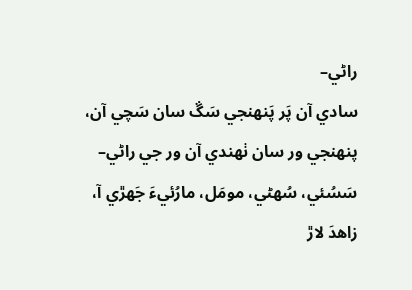راڻي–
سادي آن پَر پَنهنجي سَڱ سان سَچي آن،
پنهنجي ور سان ٺهندي آن ور جي راڻي–
سَسُئي، سُهڻي، مومَل، مارُئيءَ جَهڙي آ،
زاهدَ لاڙ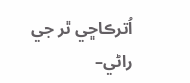اُترڪاڇي ٿر جي راڻي–